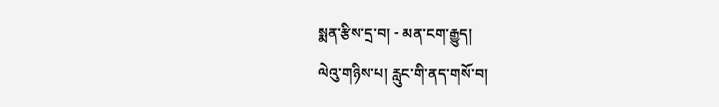སྨན་རྩིས་དྲ་བ། - མན་ངག་རྒྱུད།
ལེའུ་གཉིས་པ། རླུང་གི་ནད་གསོ་བ།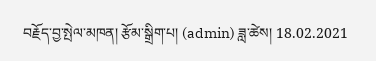བརྗོད་བྱ་སྤེལ་མཁན། རྩོམ་སྒྲིག་པ། (admin) ཟླ་ཚེས། 18.02.2021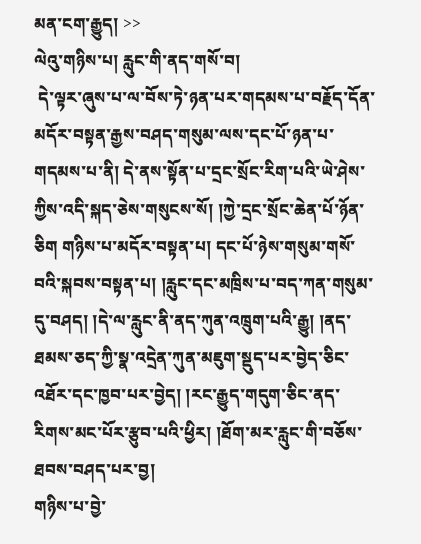མན་ངག་རྒྱུད། >>
ལེའུ་གཉིས་པ། རླུང་གི་ནད་གསོ་བ།
 དེ་ལྟར་ཞུས་པ་ལ་བོས་ཏེ་ཉན་པར་གདམས་པ་བརྗོད་དོན་མདོར་བསྟན་རྒྱས་བཤད་གསུམ་ལས་དང་པོ་ཉན་པ་གདམས་པ་ནི། དེ་ནས་སྟོན་པ་དྲང་སྲོང་རིག་པའི་ཡེ་ཤེས་ཀྱིས་འདི་སྐད་ཅེས་གསུངས་སོ། །ཀྱེ་དྲང་སྲོང་ཆེན་པོ་ཉོན་ཅིག གཉིས་པ་མདོར་བསྟན་པ། དང་པོ་ཉེས་གསུམ་གསོ་བའི་སྐབས་བསྟན་པ། །རླུང་དང་མཁྲིས་པ་བད་ཀན་གསུམ་དུ་བཤད། །དེ་ལ་རླུང་ནི་ནད་ཀུན་འཁྲུག་པའི་རྒྱུ། །ནད་ཐམས་ཅད་ཀྱི་སྣ་འདྲེན་ཀུན་མཇུག་སྡུད་པར་བྱེད་ཅིང་འཐོར་དང་ཁྱབ་པར་བྱེད། །རང་རྒྱུད་གདུག་ཅིང་ནད་རིགས་མང་པོར་རྩུབ་པའི་ཕྱིར། །ཐོག་མར་རླུང་གི་བཅོས་ཐབས་བཤད་པར་བྱ།
གཉིས་པ་བྱེ་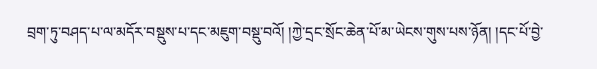བྲག་ཏུ་བཤད་པ་ལ་མདོར་བསྡུས་པ་དང་མཇུག་བསྡུ་བའོ། །ཀྱེ་དྲང་སྲོང་ཆེན་པོ་མ་ཡེངས་གུས་པས་ཉོན། །དང་པོ་བྱེ་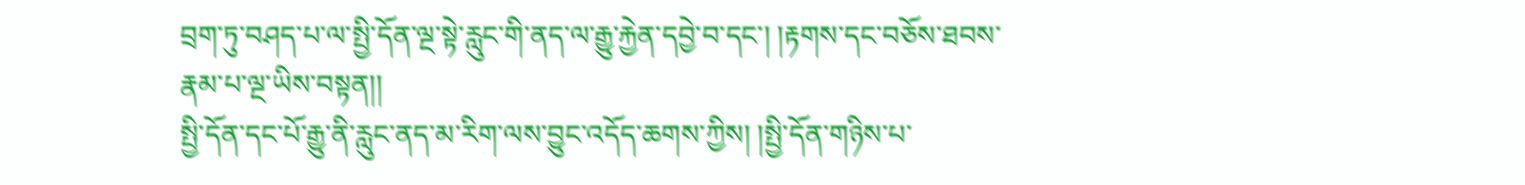བྲག་ཏུ་བཤད་པ་ལ་སྤྱི་དོན་ལྔ་སྟེ་རླུང་གི་ནད་ལ་རྒྱུ་རྐྱེན་དབྱེ་བ་དང་། །རྟགས་དང་བཅོས་ཐབས་རྣམ་པ་ལྔ་ཡིས་བསྟན།།
སྤྱི་དོན་དང་པོ་རྒྱུ་ནི་རླུང་ནད་མ་རིག་ལས་བྱུང་འདོད་ཆགས་ཀྱིས། །སྤྱི་དོན་གཉིས་པ་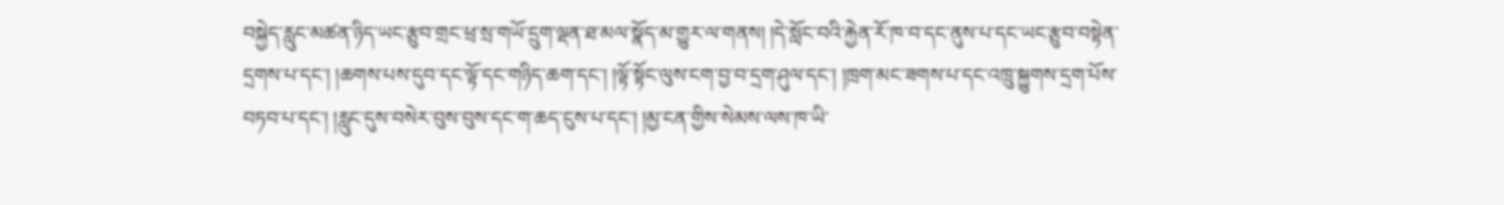བསྐྱེད་རླུང་མཚན་ཉིད་ཡང་རྩུབ་གྲང་ཕྲ་སྲ་གཡོ་དྲུག་ལྡན་ཐ་མལ་སྣོད་མ་གྱུར་ལ་གནས། །དེ་སློང་བའི་རྐྱེན་རོ་ཁ་བ་དང་ནུས་པ་དང་ཡང་རྩུབ་བསྟེན་དྲགས་པ་དང་། །ཆགས་པས་དུབ་དང་ལྟོ་དང་གཉིད་ཆག་དང་། །ལྟོ་སྟོང་ལུས་ངག་བྱ་བ་དྲག་ཤུལ་དང་། །ཁྲག་མང་ཟགས་པ་དང་འཁྲུ་སྐྱུགས་དྲག་པོས་བཏབ་པ་དང་། །རླུང་དུས་བསེར་བུས་བུས་དང་ག་ཆད་ངུས་པ་དང་། །མྱ་ངན་གྱིས་སེམས་ལས་ཁ་ཡི་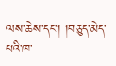ལས་ཆེས་དང་། །བཅུད་མེད་པའི་ཁ་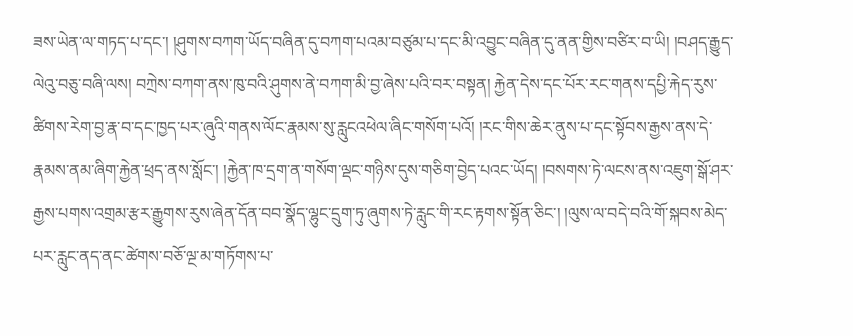ཟས་ཡེན་ལ་གཏད་པ་དང་། །ཤུགས་བཀག་ཡོད་བཞིན་དུ་བཀག་པའམ་བཙུམ་པ་དང་མི་འབྱུང་བཞིན་དུ་ནན་གྱིས་བཙིར་བ་ཡི། །བཤད་རྒྱུད་ལེའུ་བཅུ་བཞི་ལས། བཀྲེས་བཀག་ནས་ཁུ་བའི་ཤུགས་ནེ་བཀག་མི་བྱ་ཞེས་པའི་བར་བསྟན། རྐྱེན་དེས་དང་པོར་རང་གནས་དཔྱི་རྐེད་རུས་ཚིགས་རེག་བྱ་རྣ་བ་དང་ཁྱད་པར་ཞུའི་གནས་ལོང་རྣམས་སུ་རླུངའཕེལ་ཞིང་གསོག་པའོ། །རང་གིས་ཆེར་ནུས་པ་དང་སྟོབས་རྒྱས་ནས་དེ་རྣམས་ནམ་ཞིག་རྐྱེན་ཕྲད་ནས་སློང་། །རྐྱེན་ཁ་དྲག་ན་གསོག་ལྡང་གཉིས་དུས་གཅིག་བྱེད་པའང་ཡོད། །བསགས་ཏེ་ལངས་ནས་འཇུག་སྒོ་ཤར་རྒྱས་པགས་འགྲམ་རྩར་རྒྱུགས་རུས་ཞེན་དོན་བབ་སྣོད་ལྷུང་དྲུག་ཏུ་ཞུགས་ཏེ་རླུང་གི་རང་རྟགས་སྟོན་ཅིང་། །ལུས་ལ་བདེ་བའི་གོ་སྐབས་མེད་པར་རླུང་ནད་ནང་ཚེགས་བཅོ་ལྔ་མ་གཏོགས་པ་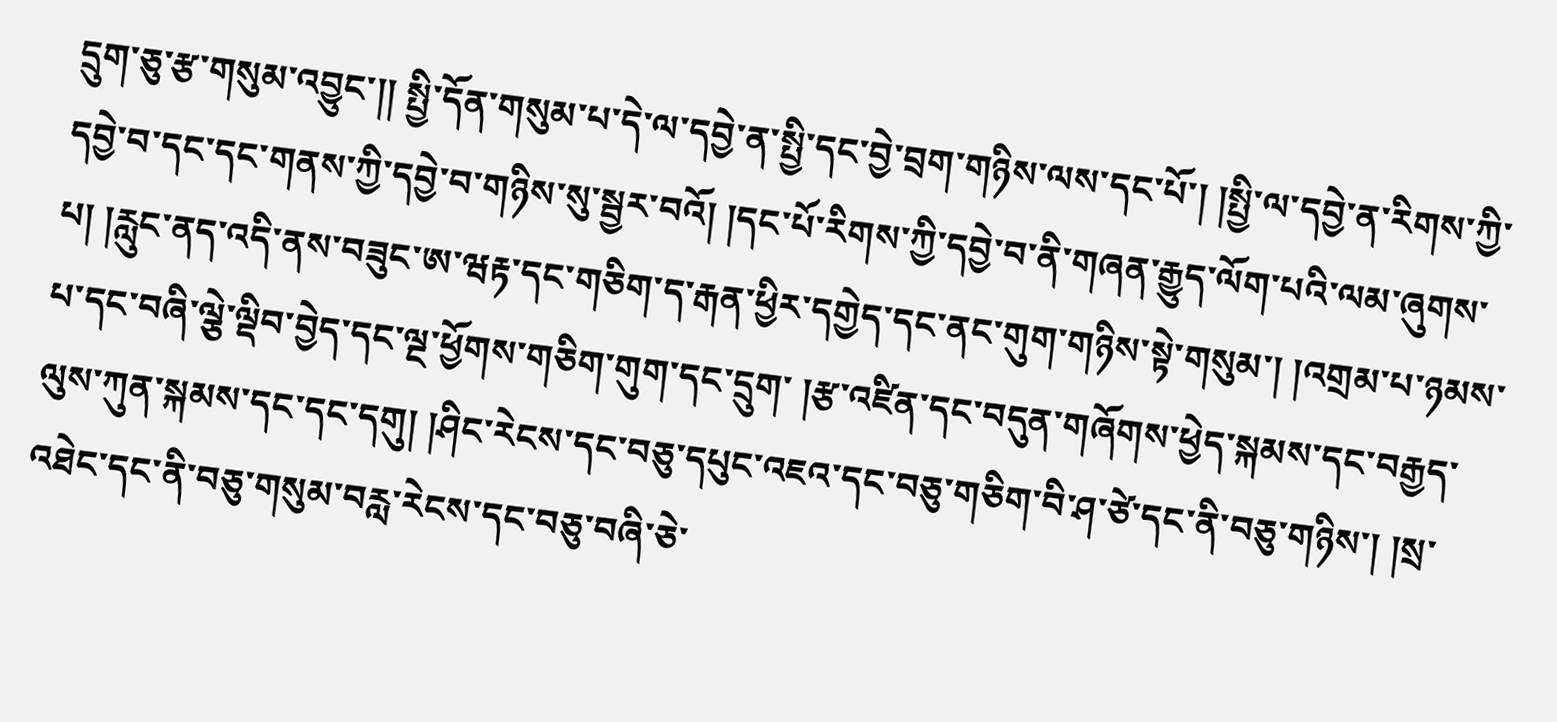དྲུག་ཅུ་རྩ་གསུམ་འབྱུང་།། སྤྱི་དོན་གསུམ་པ་དེ་ལ་དབྱེ་ན་སྤྱི་དང་བྱེ་བྲག་གཉིས་ལས་དང་པོ་། །སྤྱི་ལ་དབྱེ་ན་རིགས་ཀྱི་དབྱེ་བ་དང་དང་གནས་ཀྱི་དབྱེ་བ་གཉིས་སུ་སྦྱར་བའོ། །དང་པོ་རིགས་ཀྱི་དབྱེ་བ་ནི་གཞན་རྒྱུད་ལོག་པའི་ལམ་ཞུགས་པ། །རླུང་ནད་འདི་ནས་བཟུང་ཨ་ཝརྟ་དང་གཅིག་ད་རྒན་ཕྱིར་དགྱེད་དང་ནང་གུག་གཉིས་སྟེ་གསུམ་། །འགྲམ་པ་ཉམས་པ་དང་བཞི་ལྕེ་ལྡིབ་བྱེད་དང་ལྔ་ཕྱོགས་གཅིག་གུག་དང་དྲུག་ །རྩ་འཛིན་དང་བདུན་གཞོགས་ཕྱེད་སྐམས་དང་བརྒྱད་ལུས་ཀུན་སྐམས་དང་དང་དགུ། །ཤིང་རེངས་དང་བཅུ་དཔུང་འཇའ་དང་བཅུ་གཅིག་བི་ཤ་ཙེ་དང་ནི་བཅུ་གཉིས་། །སྲ་འཐེང་དང་ནི་བཅུ་གསུམ་བརླ་རེངས་དང་བཅུ་བཞི་ཅེ་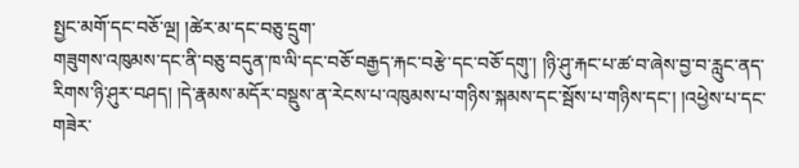སྤྱང་མགོ་དང་བཅོ་ལྔ། །ཚེར་མ་དང་བཅུ་དྲུག་
གཟུགས་འཁུམས་དང་ནི་བཅུ་བདུན་ཁ་ལི་དང་བཅོ་བརྒྱད་རྐང་བརྩེ་དང་བཅོ་དགུ་། །ཉི་ཤུ་རྐང་པ་ཚ་བ་ཞེས་བྱ་བ་རླུང་ནད་རིགས་ཉི་ཤུར་བཤད། །དེ་རྣམས་མདོར་བསྡུས་ན་རེངས་པ་འཁུམས་པ་གཉིས་སྐམས་དང་སྦོས་པ་གཉིས་དང་། །འཕྱེས་པ་དང་གཟེར་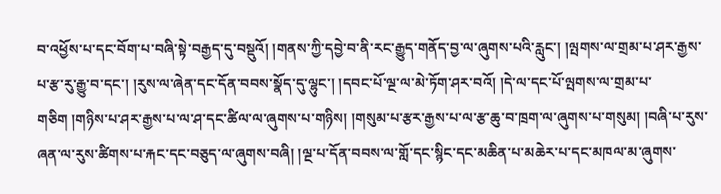བ་འཕྱོས་པ་དང་བོག་པ་བཞི་སྟེ་བརྒྱད་དུ་བསྡུའོ། །གནས་ཀྱི་དབྱེ་བ་ནི་རང་རྒྱུད་གནོད་བྱ་ལ་ཞུགས་པའི་རླུང་། །ལྤགས་ལ་གྲམ་པ་ཤར་རྒྱས་པ་རྩ་རུ་རྒྱུ་བ་དང་། །རུས་ལ་ཞེན་དང་དོན་བབས་སྣོད་དུ་ལྷུང་། །དབང་པོ་ལྔ་ལ་མེ་ཏོག་ཤར་བའོ། །དེ་ལ་དང་པོ་ལྤགས་ལ་གྲམ་པ་གཅིག །གཉིས་པ་ཤར་རྒྱས་པ་ལ་ཤ་དང་ཚིལ་ལ་ཞུགས་པ་གཉིས། །གསུམ་པ་རྩར་རྒྱས་པ་ལ་རྩ་ཆུ་བ་ཁྲག་ལ་ཞུགས་པ་གསུམ། །བཞི་པ་རུས་ཞན་ལ་རུས་ཚིགས་པ་རྐང་དང་བཅུད་ལ་ཞུགས་བཞི། །ལྔ་པ་དོན་བབས་ལ་གློ་དང་སྙིང་དང་མཆིན་པ་མཆེར་པ་དང་མཁལ་མ་ཞུགས་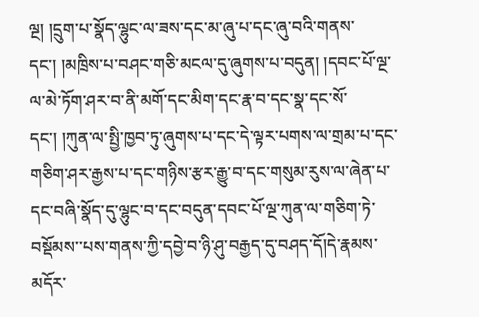ལྔ། །དྲུག་པ་སྣོད་ལྷུང་ལ་ཟས་དང་མ་ཞུ་པ་དང་ཞུ་བའི་གནས་དང་། །མཁྲིས་པ་བཤང་གཅི་མངལ་དུ་ཞུགས་པ་བདུན། །དབང་པོ་ལྔ་ལ་མེ་ཏོག་ཤར་བ་ནི་མགོ་དང་མིག་དང་རྣ་བ་དང་སྣ་དང་སོ་དང་། །ཀུན་ལ་སྤྱི་ཁྱབ་ཏུ་ཞུགས་པ་དང་དེ་ལྟར་པགས་ལ་གྲམ་པ་དང་གཅིག་ཤར་རྒྱས་པ་དང་གཉིས་རྩར་རྒྱུ་བ་དང་གསུམ་རུས་ལ་ཞེན་པ་དང་བཞི་སྣོད་དུ་ལྷུང་བ་དང་བདུན་དབང་པོ་ལྔ་ཀུན་ལ་གཅིག་ཏེ་བསྡོམས་་པས་གནས་ཀྱི་དབྱེ་བ་ཉི་ཤུ་བརྒྱད་དུ་བཤད་དོ།དེ་རྣམས་མདོར་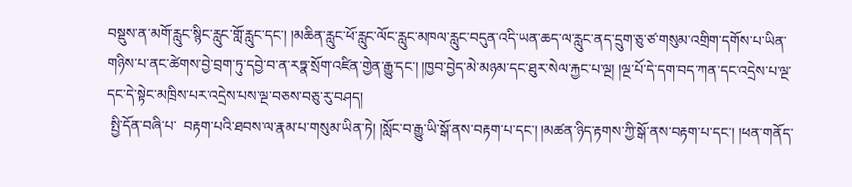བསྡུས་ན་མགོ་རླུང་སྙིང་རླུང་གློ་རླུང་དང་། །མཆིན་རླུང་ཕོ་རླུང་ལོང་རླུང་མཁལ་རླུང་བདུན་འདི་ཡན་ཆད་ལ་རླུང་ནད་དྲུག་ཅུ་ཙ་གསུམ་འགྲིག་དགོས་པ་ཡིན་གཉིས་པ་ནང་ཚེགས་བྱེ་བྲག་ཏུ་དབྱེ་བ་ན་རཏྣ་སྲོག་འཛིན་གྱེན་རྒྱུ་དང་། །ཁྱབ་བྱེད་མེ་མཉམ་དང་ཐུར་སེལ་རྐྱང་པ་ལྔ། །ལྔ་པོ་དེ་དག་བད་ཀན་དང་འདྲེས་པ་ལྔ་དང་དེ་སྟེང་མཁྲིས་པར་འདྲེས་པས་ལྔ་བཅས་བཅུ་རུ་བཤད།
 སྤྱི་དོན་བཞི་པ་  བརྟག་པའི་ཐབས་ལ་རྣམ་པ་གསུམ་ཡིན་ཏེ། །སློང་བ་རྒྱུ་ཡི་སྒོ་ནས་བརྟག་པ་དང་། །མཚན་ཉིད་རྟགས་ཀྱི་སྒོ་ནས་བརྟག་པ་དང་། །ཕན་གནོད་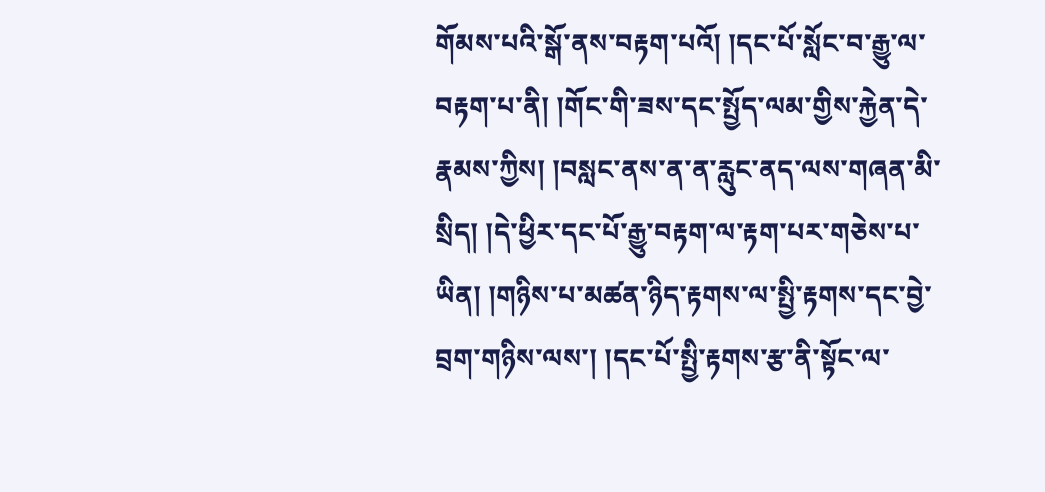གོམས་པའི་སྒོ་ནས་བརྟག་པའོ། །དང་པོ་སློང་བ་རྒྱུ་ལ་བརྟག་པ་ནི། །གོང་གི་ཟས་དང་སྤྱོད་ལམ་གྱིས་རྐྱེན་དེ་རྣམས་ཀྱིས། །བསླང་ནས་ན་ན་རླུང་ནད་ལས་གཞན་མི་སྲིད། །དེ་ཕྱིར་དང་པོ་རྒྱུ་བརྟག་ལ་རྟག་པར་གཅེས་པ་ཡིན། །གཉིས་པ་མཚན་ཉིད་རྟགས་ལ་སྤྱི་རྟགས་དང་བྱེ་བྲག་གཉིས་ལས་། །དང་པོ་སྤྱི་རྟགས་རྩ་ནི་སྟོང་ལ་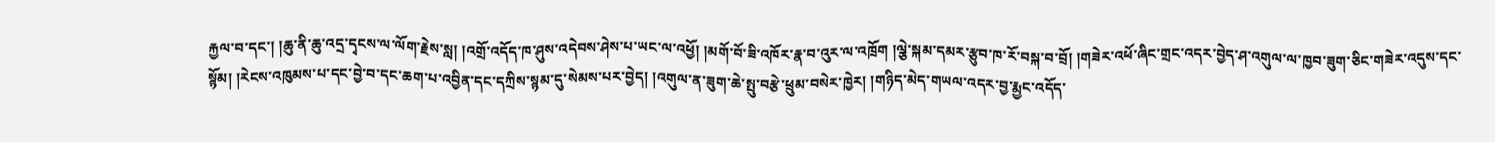རྐྱལ་བ་དང་། །ཆུ་ནི་ཆུ་འདྲ་དྭངས་ལ་ལོག་རྗེས་སླ། །འགྲོ་འདོད་ཁ་ཤུས་འདེབས་ཤེས་པ་ཡང་ལ་འཕྱོ། །མགོ་བོ་ཟི་འཁོར་རྣ་བ་འུར་ལ་འཁྲོག །ལྕེ་སྐམ་དམར་རྩུབ་ཁ་རོ་བསྐ་བ་བྲོ། །གཟེར་འཕོ་ཞིང་གྲང་འདར་བྱེད་ཤ་འགུལ་ལ་ཁྱབ་ཟུག་ཅིང་གཟེར་འདུས་དང་སྙོམ། །རེངས་འཁུམས་པ་དང་བྱེ་བ་དང་ཆག་པ་འབྱིན་དང་དཀྲིས་སྙམ་དུ་སེམས་པར་བྱེད། །འགུལ་ན་ཟུག་ཆེ་སྤུ་བརྩེ་ཕྲུམ་བསེར་ཁྱེར། །གཉིད་མེད་གཡལ་འདར་བྱ་རྨྱང་འདོད་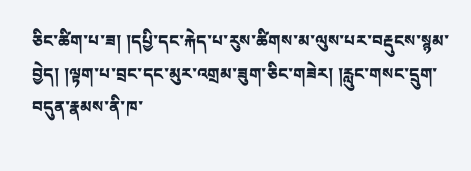ཅིང་ཚིག་པ་ཟ། །དཔྱི་དང་རྐེད་པ་རུས་ཚིགས་མ་ལུས་པར་བརྡུངས་སྙམ་བྱེད། །ལྟག་པ་བྲང་དང་མུར་འགྲམ་ཟུག་ཅིང་གཟེར། །རླུང་གསང་དྲུག་བདུན་རྣམས་ནི་ཁ་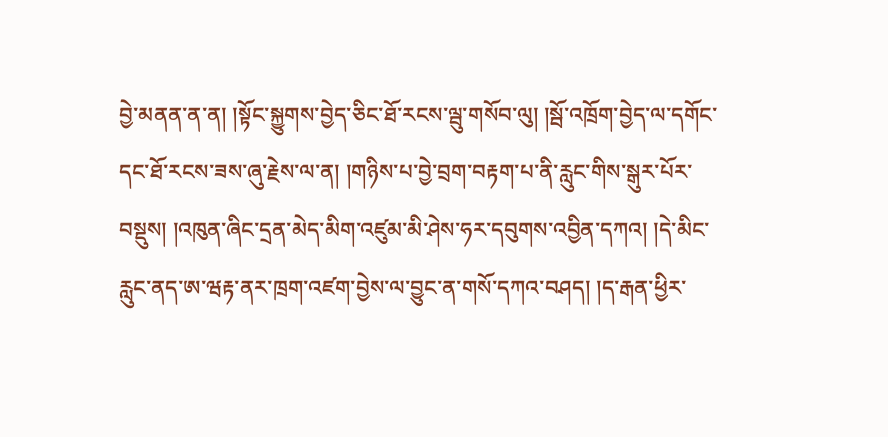བྱེ་མནན་ན་ན། །སྟོང་སྐྱུགས་བྱེད་ཅིང་ཐོ་རངས་ལྦུ་གསོབ་ལུ། །སྦོ་འཁྲོག་བྱེད་ལ་དགོང་དང་ཐོ་རངས་ཟས་ཞུ་རྗེས་ལ་ན། །གཉིས་པ་བྱེ་བྲག་བརྟག་པ་ནི་རླུང་གིས་སྒུར་པོར་བསྡུས། །འཁུན་ཞིང་དྲན་མེད་མིག་འཛུམ་མི་ཤེས་ཧར་དབུགས་འབྱིན་དཀའ། །དེ་མིང་རླུང་ནད་ཨ་ཝརྟ་ནར་ཁྲག་འཛག་བྱེས་ལ་བྱུང་ན་གསོ་དཀའ་བཤད། །ད་རྒན་ཕྱིར་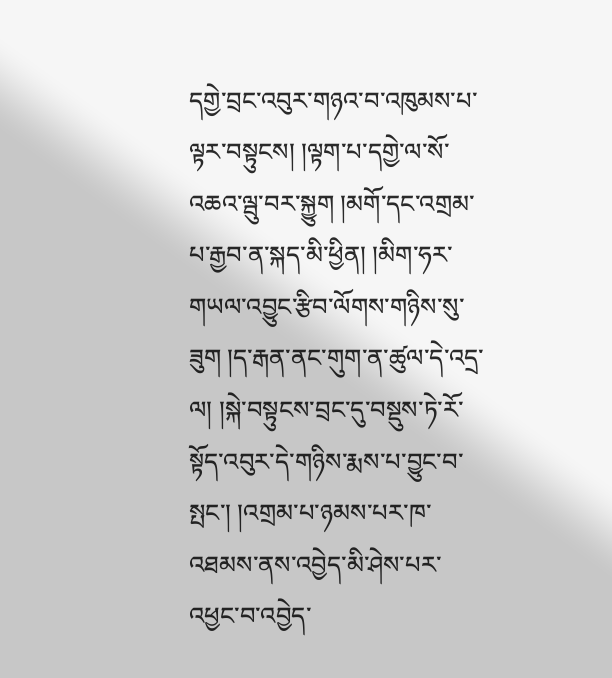དགྱེ་བྲང་འབུར་གཉའ་བ་འཁུམས་པ་ལྟར་བསྟུངས། །ལྟག་པ་དགྱེ་ལ་སོ་འཆའ་ལྦུ་བར་སྐྱུག །མགོ་དང་འགྲམ་པ་རྒྱབ་ན་སྐད་མི་ཕྱིན། །མིག་ཧར་གཡལ་འབྱུང་རྩིབ་ལོགས་གཉིས་སུ་ཟུག །ད་རྒན་ནང་གུག་ན་ཚུལ་དེ་འདྲ་ལ། །སྐེ་བསྟུངས་བྲང་དུ་བསྡུས་ཏེ་རོ་སྟོད་འབུར་དེ་གཉིས་རྨས་པ་བྱུང་བ་སྤང་། །འགྲམ་པ་ཉམས་པར་ཁ་འཐམས་ནས་འབྱེད་མི་ཤེས་པར་འཕྱང་བ་འབྱེད་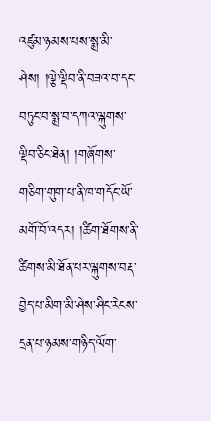འཛུམ་ཉམས་པས་སྨྲ་མི་ཤེས། །ལྕེ་ལྡིབ་ནི་བཟའ་བ་དང་བཏུང་བ་སྨྲ་བ་དཀའ་ལྐུགས་ལྡིབ་ཅིང་ཐེན། །གཞོགས་གཅིག་གུག་པ་ནི་ཁ་གདོང་ཡོ་མགོ་བོ་འདར། །ཚིག་ཐོགས་ནི་ཚིགས་མི་ཐོན་པར་ལྐུགས་བརྡ་བྱེད་པ་མིག་མི་ཤེས་ཤིང་རེངས་དྲན་པ་ཉམས་གཉིད་ལོག་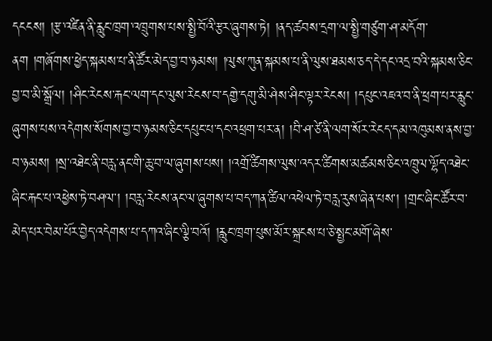དངངས། །རྩ་འཛིན་ནི་རླུང་ཁྲག་འཁྲུགས་པས་སྤྱི་བོའི་རྩར་ཞུགས་ཏེ། །ནད་ཚབས་དྲག་ལ་སྤྱི་གཙུག་ཤ་མདོག་ནག །གཞོགས་ཕྱེད་སྐམས་པ་ནི་ཚོར་མེད་བྱ་བ་ཉམས། །ལུས་ཀུན་སྐམས་པ་ནི་ལུས་ཐམས་ཅད་དེ་དང་འདྲ་བའི་སྐམས་ཅིང་བྱ་བ་མི་སྒྲོལ། །ཤིང་རེངས་རྐང་ལག་དང་ལུས་རེངས་བ་དགྱེ་དགུ་མི་ཤེས་ཤིང་ལྟར་རེངས། །དཔུང་འཇའ་བ་ནི་ཕྲག་པར་རླུང་ཞུགས་པས་འདེགས་སོགས་བྱ་བ་ཉམས་ཅིང་དཔུང་པ་དང་འཕྲག་པར་ན། །བི་ཤ་ཙེ་ནི་ལག་སོར་རེངད་དམ་འཁུམས་ནས་བྱ་བ་ཉམས། །སྲ་འཐེང་ནི་བརླ་ནང་གི་ཆུ་བ་ལ་ཞུགས་པས། །འགྲོ་ཚིགས་ལུས་འདར་ཚིགས་མཚམས་ཅིང་འཁྲུལ་ལྷོད་འཐེང་ཞིང་རྐང་པ་འཕྱེས་ཏེ་བཤལ་། །བརླ་རེངས་ནང་ལ་ཞུགས་པ་བད་ཀན་ཚིལ་འཕེལ་ཏེ་བརླ་རུས་ཞེན་པས་། །གྲང་ཞིང་ཚོར་བ་མེད་པར་བེམ་པོར་བྱེད་འདེགས་པ་དཀའ་ཞིང་ལྕི་བའོ། །རླུང་ཁྲག་པུས་མོར་སྐྲངས་པ་ཅེ་སྤྱང་མགོ་ཞེས་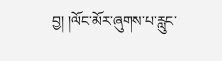བྱ། །ལོང་མོར་ཞུགས་པ་རླུང་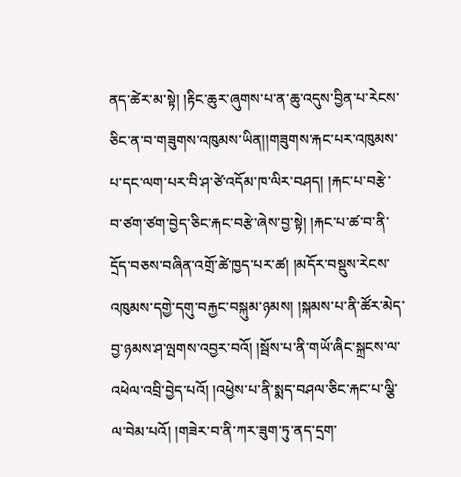ནད་ཚེར་མ་སྟེ། །རྟིང་ཆུར་ཞུགས་པ་ན་ཆུ་འདུས་བྱིན་པ་རེངས་ཅིང་ན་བ་གཟུགས་འཁུམས་ཡིན།།གཟུགས་རྐང་པར་འཁུམས་པ་དང་ལག་པར་བི་ཤ་ཙེ་འདོམ་ཁ་ལིར་བཤད། །རྐང་པ་བརྩེ་བ་ཙག་ཙག་བྱེད་ཅིང་རྐང་བརྩེ་ཞེས་བྱ་སྟེ། །རྐང་པ་ཚ་བ་ནི་དྲོད་བཅས་བཞིན་འགྲོ་ཚེ་ཁྱད་པར་ཚ། །མདོར་བསྡུས་རེངས་འཁུམས་དགྱེ་དགུ་བརྐྱང་བསྐུམ་ཉམས། །སྐམས་པ་ནི་ཚོར་མེད་བྱ་ཉམས་ཤ་ལྤགས་འབྱར་བའོ། །སྦོས་པ་ནི་གཡོ་ཞིང་སྐྲངས་ལ་འཕེལ་འབྲི་བྱེད་པའོ། །འཕྱེས་པ་ནི་སྨད་བཤལ་ཅིང་རྐང་པ་ལྕི་ལ་བེམ་པའོ། །གཟེར་བ་ནི་ཀར་ཟུག་ཏུ་ནད་དྲག་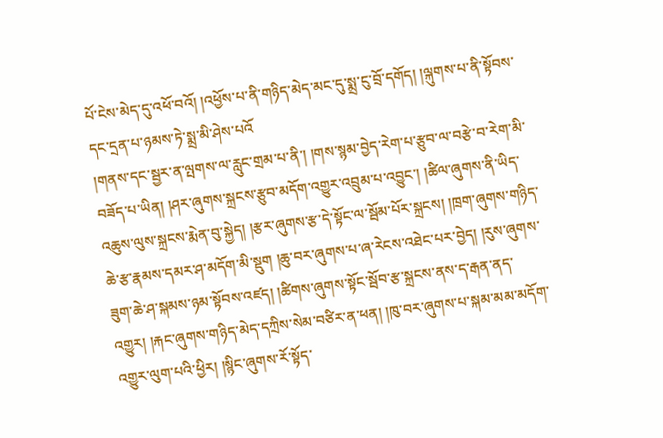པོ་ངེས་མེད་དུ་འཕོ་བའོ། །འཕྱོས་པ་ནི་གཉིད་མེད་མང་དུ་སྨྲ་ངུ་བྲོ་དགོད། །ལྐུགས་པ་ནི་སྟོབས་དང་དྲན་པ་ཉམས་ཏེ་སྨྲ་མི་ཤེས་པའོ
།གནས་དང་སྦྱར་ན་ལྤགས་ལ་རླུང་གྲམ་པ་ནི་། །གས་སྙམ་བྱེད་རེག་པ་རྩུབ་ལ་བརྩེ་བ་རེག་མི་བཟོད་པ་ཡིན། །ཤར་ཞུགས་སྐྲངས་རྩུབ་མདོག་འགྱུར་འབྲུམ་པ་འབྱུང་། །ཚིལ་ཞུགས་ནི་ཡིད་འཆུས་ལུས་སྐྲངས་རྨེན་བུ་སྐྱེད། །རྩར་ཞུགས་རྩ་དེ་སྟོང་ལ་སྦོམ་པོར་སྐྲངས། །ཁྲག་ཞུགས་གཉིད་ཆེ་རྩ་རྣམས་དམར་ཤ་མདོག་མི་སྡུག །ཆུ་བར་ཞུགས་པ་ཞ་རེངས་འཐེང་པར་བྱེད། །རུས་ཞུགས་ཟུག་ཆེ་ཤ་སྐམས་ཉམ་སྟོབས་འཛད། །ཚིགས་ཞུགས་སྟོང་སྦོབ་རྩ་སྐྲངས་ནས་ད་རྒན་ནད་འགྱུར། །རྐང་ཞུགས་གཉིད་མེད་དཀྲིས་སེམ་བཙིར་ན་ཕན། །ཁུ་བར་ཞུགས་པ་སྐམ་མམ་མདོག་འགྱུར་ལུག་པའི་ཕྱིར། །སྙིང་ཞུགས་རོ་སྟོད་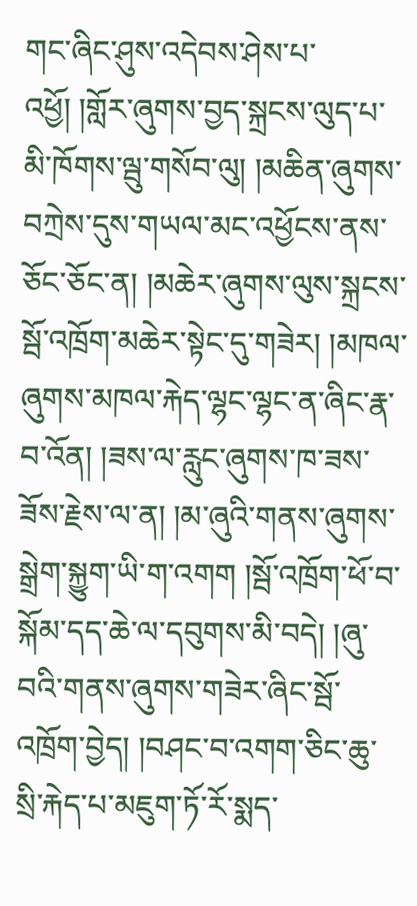གང་ཞིང་ཤུས་འདེབས་ཤེས་པ་འཕྱོ། །གློར་ཞུགས་བྱད་སྐྲངས་ལུད་པ་མི་ཁོགས་ལྦུ་གསོབ་ལུ། །མཆིན་ཞུགས་བཀྲེས་དུས་གཡལ་མང་འཕྱོངས་ནས་ཅོང་ཅོང་ན། །མཆེར་ཞུགས་ལུས་སྐྲངས་སྦོ་འཁྲོག་མཆེར་སྟེང་དུ་གཟེར། །མཁལ་ཞུགས་མཁལ་རྐེད་ལྷང་ལྷང་ན་ཞིང་རྣ་བ་འོན། །ཟས་ལ་རླུང་ཞུགས་ཁ་ཟས་ཟོས་རྗེས་ལ་ན། །མ་ཞུའི་གནས་ཞུགས་སྒྲེག་སྐྱུག་ཡི་ག་འགག །སྦོ་འཁྲོག་ཕོ་བ་སྐོམ་དད་ཆེ་ལ་དབུགས་མི་བདེ། །ཞུ་བའི་གནས་ཞུགས་གཟེར་ཞིང་སྦོ་འཁྲོག་བྱེད། །བཤང་བ་འགག་ཅིང་ཆུ་སྲི་རྐེད་པ་མཇུག་ཏོ་རོ་སྨད་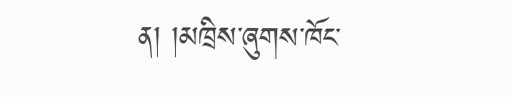ན། །མཁྲིས་ཞུགས་ཁོང་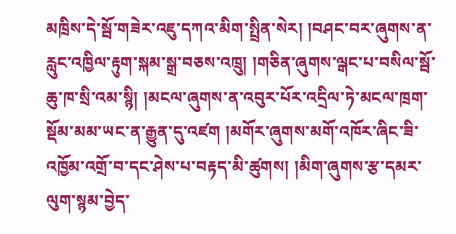མཁྲིས་དེ་སྦོ་གཟེར་འཇུ་དཀའ་མིག་སྤྲིན་སེར། །བཤང་བར་ཞུགས་ན་རླུང་འཁྱིལ་རྟུག་སྐམ་སྒྲ་བཅས་འཁྲུ། །གཅིན་ཞུགས་ལྒང་པ་བསིལ་སྦོ་ཆུ་ཁ་སྲི་འམ་སྙི། །མངལ་ཞུགས་ན་འབུར་པོར་འདྲིལ་ཏེ་མངལ་ཁྲག་སྡོམ་མམ་ཡང་ན་རྒྱུན་དུ་འཛག །མགོར་ཞུགས་མགོ་འཁོར་ཞིང་ཟི་འཁྱོམ་འགྲོ་བ་དང་ཤེས་པ་བརྟད་མི་ཚུགས། །མིག་ཞུགས་རྩ་དམར་ལུག་སྙམ་བྱེད་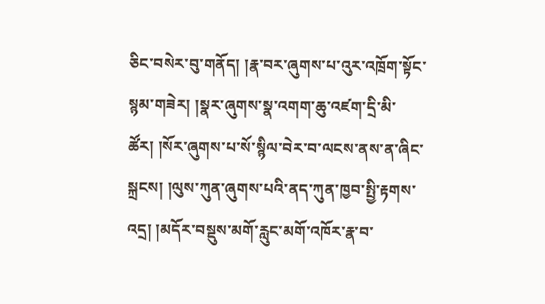ཅིང་བསེར་བུ་གནོད། །རྣ་བར་ཞུགས་པ་འུར་འཁྲོག་སྟོང་སྙམ་གཟེར། །སྣར་ཞུགས་སྣ་འགག་ཆུ་འཛག་དྲི་མི་ཚོར། །སོར་ཞུགས་པ་སོ་སྙིལ་བེར་བ་ལངས་ནས་ན་ཞིང་སྐྲངས། །ལུས་ཀུན་ཞུགས་པའི་ནད་ཀུན་ཁྱབ་སྤྱི་རྟགས་འདྲ། །མདོར་བསྡུས་མགོ་རླུང་མགོ་འཁོར་རྣ་བ་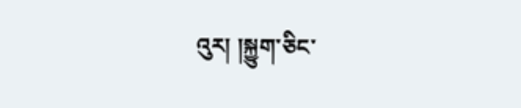འུར། །སྐྱུག་ཅིང་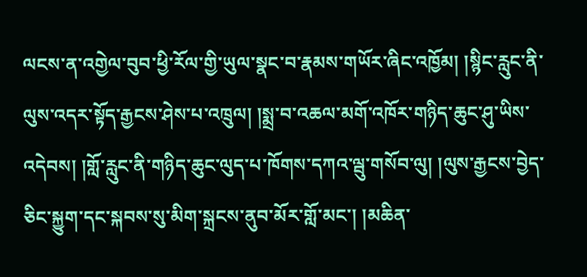ལངས་ན་འགྱེལ་བུབ་ཕྱི་རོལ་གྱི་ཡུལ་སྣང་བ་རྣམས་གཡོར་ཞིང་འཁྱོམ། །སྙིང་རླུང་ནི་ལུས་འདར་སྟོད་རྒྱངས་ཤེས་པ་འཁྲུལ། །སྨྲ་བ་འཆལ་མགོ་འཁོར་གཉིད་ཆུང་ཤུ་ཡིས་འདེབས། །གློ་རླུང་ནི་གཉིད་ཆུང་ལུད་པ་ཁོགས་དཀའ་ལྦུ་གསོབ་ལུ། །ལུས་རྒྱངས་བྱེད་ཅིང་སྐྱུག་དང་སྐབས་སུ་མིག་སྐྲངས་ནུབ་མོར་གློ་མང་། །མཆིན་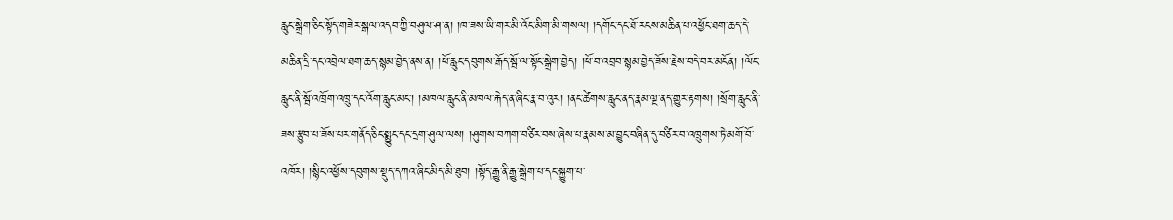རླུང་སྒྲེག་ཅིང་སྟོད་གཟེར་སྒལ་འདབ་ཀྱི་བཤུལ་ཤ་ན། །ཁ་ཟས་ཡི་གར་མི་འོང་མིག་མི་གསལ། །དགོང་དང་ཐོ་རངས་མཆིན་པ་འཕྱོང་ཐག་ཆད་དེ་མཆིན་དྲི་དང་འབྲེལ་ཐག་ཆད་སྙམ་བྱེད་ནས་ན། །ཕོ་རླུང་དབུགས་རྒོད་སྦོ་ལ་སྟོང་སྒྲེག་བྱེད། །ཕོ་བ་འབྲབ་སྙམ་བྱེད་ཟོས་རྗེས་བདེ་བར་མངོན། །ལོང་རླུང་ནི་སྦོ་འཁྲོག་འཁྲུ་དང་འོག་རླུང་མང་། །མཁལ་རླུང་ནི་མཁལ་རྐེད་ན་ཞིང་རྣ་བ་འུར། །ནང་ཚེགས་རླུང་ནད་རྣམ་ལྔ་ནད་གྱུར་རྟགས། །སྲོག་རླུང་ནི་ཟས་རྩུབ་པ་ཟོས་པར་གནོད་ཅིང་སྨྱུང་དང་དྲག་ཤུལ་ལས། །ཤུགས་བཀག་བཙིར་བས་ཞེས་པ་རྣམས་མ་བྱུང་བཞིན་དུ་བཙིར་བ་འཁྲུགས་ཏེ་མགོ་བོ་འཁོར། །སྙིང་འཕྱོས་དབུགས་སྡུད་དཀའ་ཞིང་མིད་མི་ཐུབ། །སྟོད་རྒྱུ་ནི་རྒྱུ་སྒྲེག་པ་དང་སྐྱུག་པ་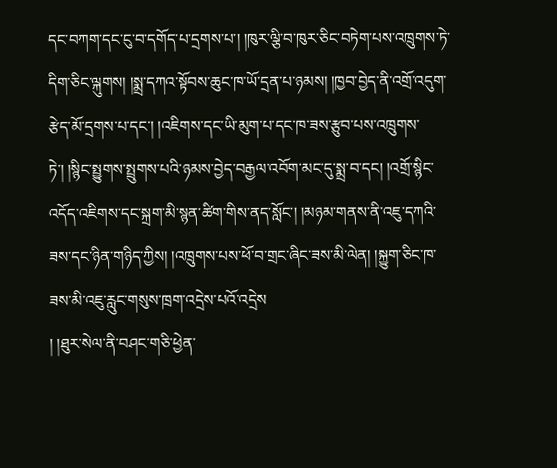དང་བཀག་དང་ངུ་བ་དགོད་པ་དྲགས་པ་། །ཁུར་ལྕི་བ་ཁུར་ཅིང་བཏེག་པས་འཁྲུགས་ཏེ་དིག་ཅིང་ལྐུགས། །སྨྲ་དཀའ་སྟོབས་ཆུང་ཁ་ཡོ་དྲན་པ་ཉམས། །ཁྱབ་བྱེད་ནི་འགྲོ་འདུག་རྩེད་མོ་དྲགས་པ་དང་། །འཇིགས་དང་ཡི་མུག་པ་དང་ཁ་ཟས་རྩུབ་པས་འཁྲུགས་ཏེ་། །སྙིང་སྤྱུགས་སྤྲུགས་པའི་ཉམས་བྱེད་བརྒྱལ་འབོག་མང་དུ་སྨྲ་བ་དང། །འགྲོ་སྙིང་འདོད་འཇིགས་དང་སྐྲག་མི་སྙན་ཚིག་གིས་ནད་སློང་། །མཉམ་གནས་ནི་འཇུ་དཀའི་ཟས་དང་ཉིན་གཉིད་ཀྱིས། །འཁྲུགས་པས་ཕོ་བ་གྲང་ཞིང་ཟས་མི་ལེན། །སྐྱུག་ཅིང་ཁ་ཟས་མི་འཇུ་རླུང་གསུས་ཁྲག་འདྲེས་པའོ་འདྲེས
། །ཐུར་སེལ་ནི་བཤང་གཅི་ཕྱེན་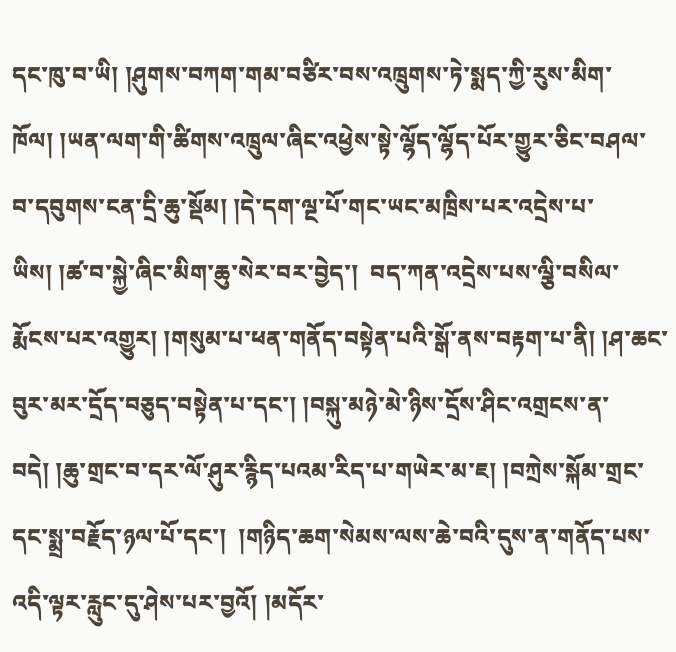དང་ཁུ་བ་ཡི། །ཤུགས་བཀག་གམ་བཙིར་བས་འཁྲུགས་ཏེ་སྨད་ཀྱི་རུས་མིག་ཁོལ། །ཡན་ལག་གི་ཚིགས་འཁྲུལ་ཞིང་འཕྱེས་སྟེ་ལྷོད་ལྷོད་པོར་གྱུར་ཅིང་བཤལ་བ་དབུགས་ངན་དྲི་ཆུ་སྡོམ། །དེ་དག་ལྔ་པོ་གང་ཡང་མཁྲིས་པར་འདྲེས་པ་ཡིས། །ཚ་བ་སྐྱེ་ཞིང་མིག་ཆུ་སེར་བར་བྱེད་།  བད་ཀན་འདྲེས་པས་ལྕི་བསིལ་རྨོངས་པར་འགྱུར། །གསུམ་པ་ཕན་གནོད་བསྟེན་པའི་སྒོ་ནས་བརྟག་པ་ནི། །ཤ་ཆང་བུར་མར་དྲོད་བཅུད་བསྟེན་པ་དང་། །བསྐུ་མཉེ་མེ་ཉིས་དྲོས་ཤིང་འགྲངས་ན་བདེ། །ཆུ་གྲང་བ་དར་ལོ་ཤུར་རྙིད་པའམ་རིད་པ་གཡེར་མ་ཇ། །བཀྲེས་སྐོམ་གྲང་དང་སྨྲ་བརྗོད་ཉལ་པོ་དང་།  །གཉིད་ཆག་སེམས་ལས་ཆེ་བའི་དུས་ན་གནོད་པས་འདི་ལྟར་རླུང་དུ་ཤེས་པར་བྱའོ། །མདོར་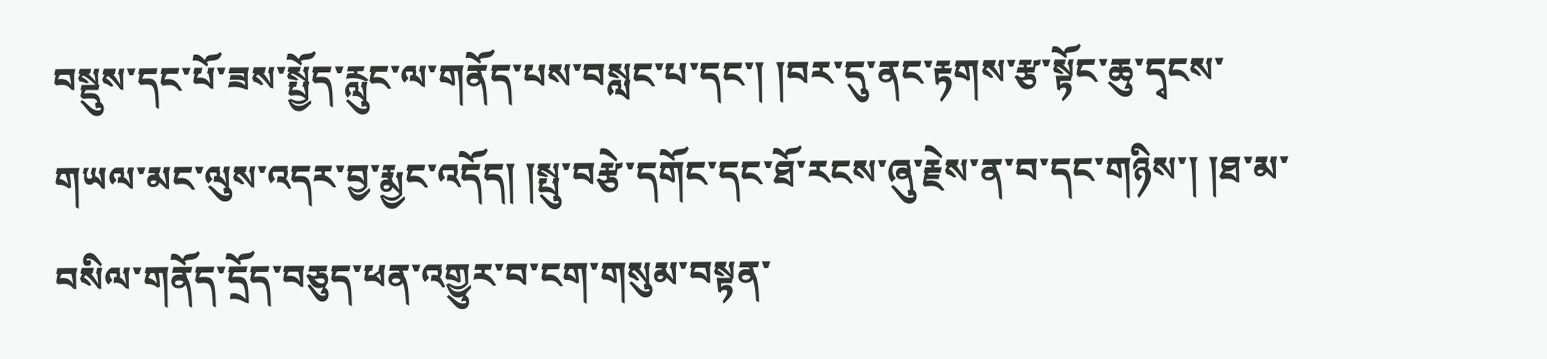བསྡུས་དང་པོ་ཟས་སྤྱོད་རླུང་ལ་གནོད་པས་བསླང་པ་དང་། །བར་དུ་ནང་རྟགས་རྩ་སྟོང་ཆུ་དྭངས་གཡལ་མང་ལུས་འདར་བྱ་རྨྱང་འདོད། །སྤུ་བརྩེ་དགོང་དང་ཐོ་རངས་ཞུ་རྗེས་ན་བ་དང་གཉིས་། །ཐ་མ་བསིལ་གནོད་དྲོད་བཅུད་ཕན་འགྱུར་བ་ངག་གསུམ་བསྟན་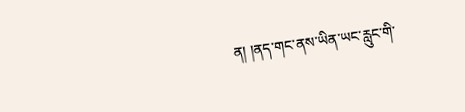ན། །ནད་གང་ནས་ཡིན་ཡང་རླུང་གི་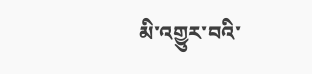མི་འགྱུར་བའི་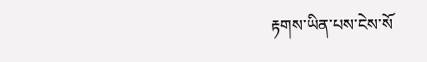རྟགས་ཡིན་པས་ངེས་སོ